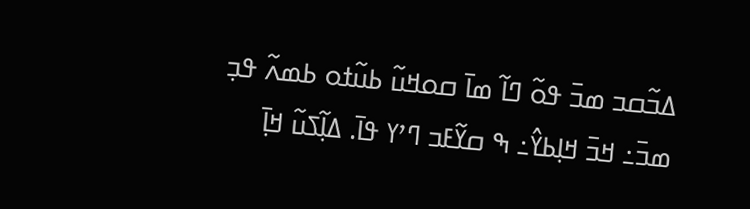ߡߏ߬ߛߏ ߘߏ߫ ߟߋ߬ ߣߊ߬ ߘߊ߫ ߛߋߞߎ߬ ߕߎ߬ߙߋ ߕߘߍ߬ ߟߏ߲ ߘߏ߫߸ ߞߏ߫ ߞߊ߲ߕߌ߮߸ ߒ ߛߌ߬ߓߏ ߣߴߌ ߟߊ߫. ߡߊ߲߬ߖߎ߬ ߞߊ߲߫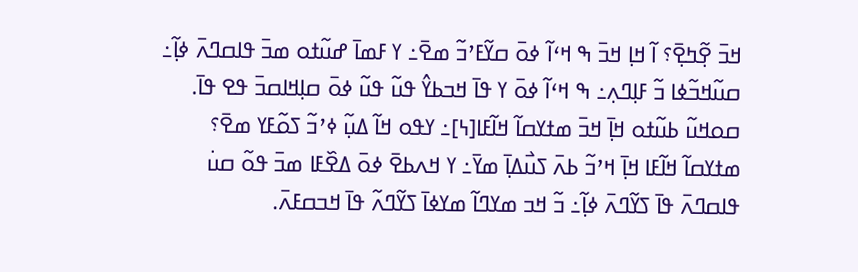ߞߏ߫ ߐ߲߬ߤߐ߲߫؟ ߊ߬ ߞߊ߲ ߞߏ߫ ߒ ߞߵߊ߬ ߦߋ߫ ߛߌ߬ߓߴߏ߬ ߘߐ߫߸ ߌ ߓߘߊ߫ ߝߎ߬ߙߋ ߘߏ߫ ߟߊߛߣߍ߫ ߦߊ߲߬߸ ߛߎ߬ߞߏ߬ߦߊ ߏ߬ ߓߊ߲ߣߍ߲߸ ߒ ߞߵߊ߬ ߦߋ߫ ߌ ߟߊ߫ ߞߏߕߌ߮ ߟߎ߬ ߟߎ߬ ߦߋ߫ ߛߊ߲ߞߊߛߏ߫ ߟߐ ߟߊ߫. ߛߋߞߎ߬ ߕߎ߬ߙߋ ߞߊ߲߫ ߞߏ߫ ߘߙߌߛߊ߬ ߞߊ߬ߓߊ[߆]߸ ߌߟߋ ߞߊ߬ ߡߎ߲߬ ߦߴߏ߬ ߖߋ߬ߓߌ ߘߐ߫؟ ߘߙߌߛߊ߬ ߞߊ߬ߓߊ ߞߊ߲߫ ߞߴߏ߬ ߕߍ߫ ߖߎ߯ߡߊ߲߫ ߘߌ߫߸ ߌ ߞߍߕߐ߫ ߦߋ߫ ߡߐ߰ߓߊ ߘߏ߫ ߟߋ߬ ߛߎ߭ ߟߊߛߣߍ߫ ߟߊ߫ ߖߌ߬ߣߍ߫ ߦߊ߲߬߸ ߏ߬ ߞߏ ߘߌߣߊ߬ ߘߌߦߊ߫ ߖߌ߬ߣߍ߬ ߟߊ߫ ߞߏߛߓߍ߫.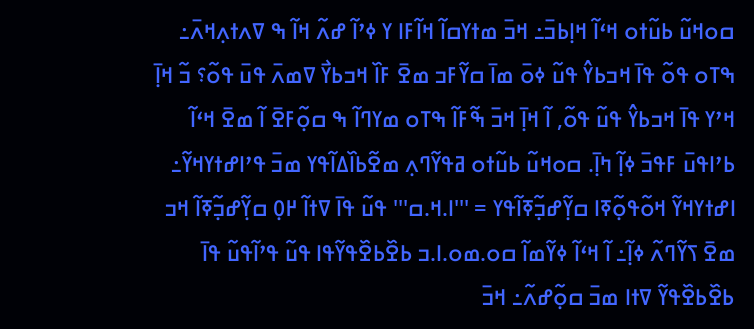ߛߋߞߎ߬ ߕߎ߬ߙߋ ߞߵߊ߬ ߞߊ߲ߕߏ߫߸ ߞߏ߫ ߘߙߌߛߊ߬ ߞߊ߬ߓߊ ߌ ߦߴߊ߬ ߝߍ߬ ߞߊ߬ ߒ ߜߍߙߍ߲ߞߍ߫߸ ߒߠߋ ߟߋ߬ ߟߊ߫ ߞߏߕߌ߮ ߟߎ߬ ߦߋ߫ ߘߊ߫ ߛߌ߬ߓߏ ߘߐ߫ ߓߊ߰ ߞߏߕߌ߯ ߜߘߍ߫ ߟߎ߫ ߟߋ߬؟ ߏ߬ ߞߊ߲߫ ߞߴߌ ߟߊ߫ ߞߏߕߌ߮ ߟߎ߬ ߟߋ߬, ߊ߬ ߞߊ߲߫ ߞߏ߫ ߒ߬ߓߊ߬ ߒߠߋ ߘߌߣߊ߬ ߒ ߛߋ߲߬ߓߐ߫ ߊ߬ ߘߐ߫ ߞߵߊ߬ ߕߴߊߟߎ߫ ߓߟߏ߫ ߦߊ߲߬ ߤߊ߲߫. ߛߋߞߎ߬ ߕߎ߬ߙߋ ߥߟߌ߬ߣߍ߲ ߘߐ߬ߕߊ߰ߡߊ߬ߟߌ ߘߏ߫ ߟߴߊߝߙߌߞߌ߬߸ ߊߝߙߌߞߌ߬ ߞߋ߬ߟߋ߲߬ߧߊ ߛߌ߲߬ߝߏ߲߬ߧߊ߬ߟߌ = '''ߊ.ߞ.ߛ''' ߟߎ߬ ߟߊ߫ ߜߙߊ߬ ߂߀߲ ߛߌ߲߬ߝߏ߲߬ߧߊ߬ ߞߏ ߘߐ߫ ߖߌ߬ߣߍ߬ ߦߊ߲߬߸ ߊ߬ ߞߵߊ߬ ߦߌ߬ߘߊ߬ ߛߋ.ߘߋ.ߊ.ߏ ߕߐ߰ߕߐ߰ߟߌ߬ߟߊ ߟߎ߬ ߟߴߊ߬ߟߎ߬ ߟߊ߫ ߕߐ߰ߕߐ߰ߟߌ߬ ߜߙߊ ߘߏ߫ ߛߋ߲߬ߝߍ߬߸ ߞߏ߫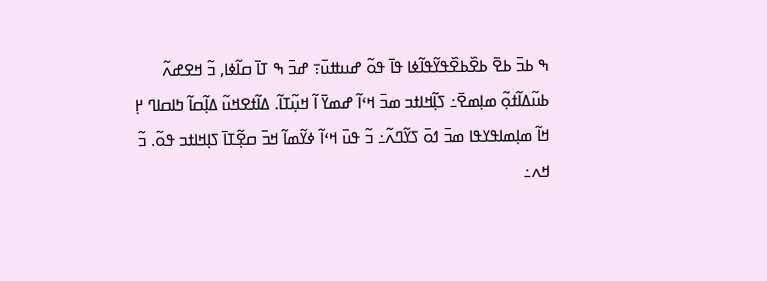ߒ ߕߏ߫ ߕߐ߫ ߕߐ߰ߕߐ߰ߟߌ߬ߟߊ߬ߦߊ ߟߊ߫ ߟߋ߬ ߝߎߚߎ߫߹ ߝߏ߫ ߒ ߠߊ߫ ߛߊ߬ߦߊ, ߏ߬ ߞߐߝߍ߬ ߕߎ߬ߡߊ߬ߙߋ߲߬ ߘߊ߲ߘߐ߫߸ ߖߊ߲߬ߞߊߙߏ ߘߏ߫ ߞߵߊ߬ ߝߘߌ߫ ߊ߬ ߞߎ߲߬ߠߊ߬. ߡߊ߬ߙߐߞߎ߬ ߡߊ߲߬ߛߊ߬ ߤߊߛߊߣ ߂߲ ߞߊ߬ ߘߊ߲ߘߊߟߌߟߊ ߘߏ߫ ߗߋ߫ ߖߌ߬ߣߍ߬߸ ߏ߬ ߟߎ߫ ߞߵߊ߬ ߦߌ߬ߘߊ߬ ߞߏ߫ ߛߐ߲߬ߠߊ߫ ߖߊ߲ߞߊߙߏ ߟߋ߬. ߏ߬ ߞߍ߸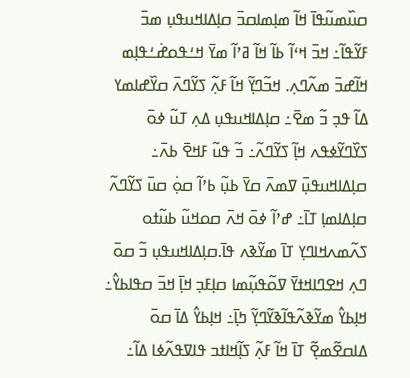ߛߎ߰ߘߎ߬ߟߊ߫ ߞߊ߬ ߘߊ߲ߘߊߛߏ߫ ߛߊ߲ߡߊߞߎߟߎ߲ ߘߏ߫ ߓߌ߬ߟߊ߬߸ ߞߏ߫ ߞߵߊ߬ ߕߊ߬ ߞߊ߬ ߥߴߊ߬ ߘߌ߫ ߞߑߟߋߝ߭ߑߟߊ߲ߘ ߞߊ߬ߝߏ߫ ߘߍ߬ߣߍ߲. ߞߏ߬ߣߌ߲߬ ߞߊ߬ ߓߍ߲߬ ߖߌ߬ߣߍ߫ ߛߌ߰ߝߊߘߌ ߡߊ߬ ߟߏ߲ ߏ߬ ߘߐ߫߸ ߛߊ߲ߡߊߞߎߟߎ߲ ߡߍ߲ ߠߎ߬ ߦߋ߫ ߖߌ߰ߣߌ߬ߦߟߍ ߞߊ߲߬ ߖߌ߬ߣߍ߬߸ ߏ߬ ߟߎ߬ ߓߞߐ߫ ߕߍ߫߸ ߛߊ߲ߡߊߞߎߟߎ߲߫ ߜߘߍ߫ ߛߌ߫ ߕߎ߲߬ ߕߴߊ߬ ߛߋ߲߭ ߛߎ߫ ߖߌ߬ߣߍ߬ ߛߊ߲ߡߊߘߊ߲ ߠߊ߫߸ ߝߴߊ߬ ߦߋ߫ ߞߍ߫ ߛߋߞߎ߬ ߕߎ߬ߙߋ ߖߍ߬ߘߍߞߊߣߌ߲ ߠߊ߫ ߘߌ߬ߢߍ ߟߊ߫.ߛߊ߲ߡߊߞߎߟߎ߲ ߏ߬ ߛߋ߫ ߣߍ߲ ߞߐߣߊߞߙߌ߫ ߜߋ߬ߟߎ߲߬ߘߊ ߛߊ߲ߓߏ߲ ߞߊ߲߫ ߞߏ߫ ߛߟߊߕߌ߮߸ ߞߊ߲ߕߌ߮ ߘߌ߬ߢߍ߬ߟߊ߬ߢߌ߬ߣߌ߲߬ ߤߊ߲߫߸ ߞߊ߲ߕߌ߮ ߡߊ߫ ߛߋ߫ ߡߊߛߐ߬ߘߐ߲߬ ߠߊ߫ ߞߊ߬ ߓߍ߲߬ ߖߊ߲߬ߞߊߙߏ ߟߊߜߟߍ߬ߦߊ ߡߊ߬߸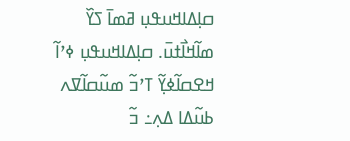ߛߊ߲ߡߊߞߎߟߎ߲ ߥߘߊ߫ ߖߌ߰ ߘߊ߬ߞߊ߯ߙߎ߫. ߛߊ߲ߡߊߞߎߟߎ߲ ߦߴߊ߬ ߞߐߛߊ߬ߦߌ߲߬ ߠߴߏ߬ ߘߎ߬ߛߊ߬ߜߍ ߕߎ߬ߡߊ ߡߍ߲߸ ߏ߬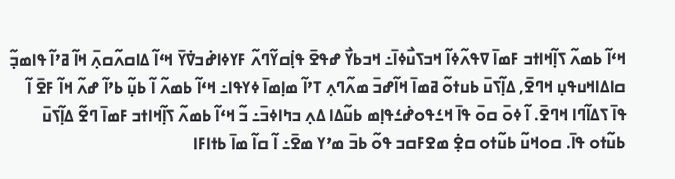ߞߵߊ߬ ߕߘߍ߬ ߖߊ߲߬ߞߊߙߏ ߓߘߊ߫ ߜߟߍ߬ߦߊ߬ ߞߏߖߎ߯ߦߊ߫߸ ߞߏߕߌ߯ ߝߟߐ߫ ߟߊ߲߭ߛߌ߬ߣߍ߬ ߓߌߦߊߝ߭ߏߜ߭ߌ߫ ߞߵߊ߬ ߡߊߛߍ߬ߛߍ߲߫ ߞߊ߬ ߥߴߊ߬ ߟߊߘߏ߲߬ ߛߊߡߊߞߎߟߎ߲ ߞߣߐ߫, ߡߊ߲߬ߖߎ߫ ߕߎߙߋ߬ ߥߘߊ߫ ߞߊ߬ߝߏ߫ ߘߍ߬ߣߍ߲ ߠߴߊ߬ ߘߊ߲ߘߊ߫ ߦߌߟߊ߸ ߞߵߊ߬ ߕߘߍ߬ ߊ߬ ߕߎ߲߬ ߕߴߊ߬ ߝߍ߬ ߞߊ߬ ߓߐ߫ ߊ߬ ߟߊ߫ ߖߡߊ߬ߣߊ ߞߣߐ߫. ߊ߬ ߦߋ߫ ߛߋ߫ ߟߊ߫ ߞߑߟߋߝ߭ߑߟߊ߲ߘ ߕߎ߬ߡߊ ߡߍ߲ ߏߤߊߦߏ߫߸ ߏ߬ ߞߵߊ߬ ߕߘߍ߬ ߖߊ߲߬ߞߊߙߏ ߓߘߊ߫ ߣߐ߬ ߡߊ߲߬ߖߎ߫ ߕߎ߬ߙߋ ߟߊ߫. ߛߋߞߎ߬ ߕߎ߬ߙߋ ߛߐ߲߭ ߘߐߓߛߏ ߟߋ߬ ߕߏ߫ ߘߴߌ ߘߐ߫߸ ߊ߬ ߛߊ߬ ߘߊ߫ ߕߙߊߓߊ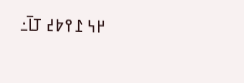߂߆ ߁߉߈߄ ߠߊ߫߸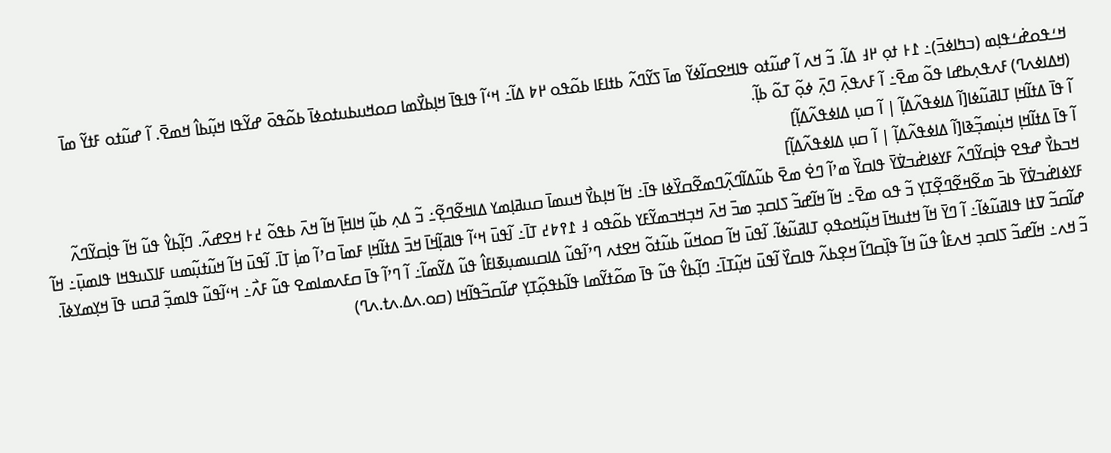ߞߑߟߋߝ߭ߑߟߊ߲ߘ (ߏߤߊߦߏ߫)߸ ߁߅ ߙߋ߲ ߂߃ ߡߊ߬. ߏ߬ ߞߍ ߊ߬ ߝߎ߬ߙߋ ߟߊߞߐߛߊ߬ߦߌ߬ ߘߊ߫ ߖߌ߬ߣߍ߬ ߕߙߊߓߊ ߕߋ߬ߟߋ ߂߈ ߡߊ߬߸ ߞߵߊ߬ ߟߊߟߊ߫ ߞߊ߲ߕߌ߯ߘߊ ߛߋߞߎߕߎߙߋߦߊ߫ ߕߋ߬ߟߋ߫ ߝߌ߬ߟߊ ߞߎ߲߬ߕߊ߮ ߞߘߐ߫. ߊ߬ ߝߎ߬ߙߋ ߓߙߌ߬ ߘߊ߫ (ߞߡߊߦߍߣ) ߓߍߟߍ߲ߕߝߊ ߟߋ߬ ߘߐ߫߸ ߊ߬ ߓߍߟߍ߲߫ ߣߍ߲߫ ߦߋ߲߬ ߠߋ߬ ߕߊ߲߬.
ߊ߬ ߟߊ߫ ߡߙߊ߬ߞߊ߲ ߠߊߥߎ߬ߦߊ[ߊ߬ ߡߊߦߟߍ߬ߡߊ߲߬ | ߊ߬ ߛߎ߲ ߡߊߦߟߍ߬ߡߊ߲߬]
ߊ߬ ߟߊ߫ ߡߙߊ߬ߞߊ߲ ߞߎ߲߭ߘߏ߲߬ߢߊ[ߊ߬ ߡߊߦߟߍ߬ߡߊ߲߬ | ߊ߬ ߛߎ߲ ߡߊߦߟߍ߬ߡߊ߲߬]
ߞߏߕߌ߯ ߝߟߐ ߟߊ߲߭ߛߌ߬ߣߍ߬ ߓߌߦߊߝ߭ߏߜ߭ߌ߫ ߟߊߛߌ߰ ߘߴߊ߬ ߣߐ߭ ߘߐ߫ ߕߎ߬ߡߊ߬ߣߍ߲߬ߣߘߐ߬ߛߌ߰ߦߊ ߟߊ߫߸ ߞߊ߬ ߞߊ߲ߕߌ߯ ߞߎߘߊ߫ ߛߎߥߊ߲ߘߌ ߡߊߞߐ߬ߣߐ߲߬߸ ߏ߬ ߡߍ߲ ߕߎ߲߬ ߞߊߞߊ߲߫ ߞߊ߬ ߞߍ߫ ߕߟߋ߬ ߄߅ ߞߐߝߍ߬. ߣߊ߲߬ߕߌ߮ ߟߎ߬ ߞߊ߬ ߟߊ߲߭ߛߌ߬ߣߍ߬ ߓߌߦߊߝ߭ߏߜ߭ߌ߫ ߕߏ߫ ߘߐ߬ߞߐ߬ߣߐ߲߬ߠߌ߲ ߏ߬ ߟߋ ߘߐ߫߸ ߞߊ߬ ߞߊ߬ߝߏ߬ ߖߊߛߏ߲ ߘߏ߫ ߞߍ߫ ߞߏ߲ߞߏߘߌ߬ߓߌ ߕߋ߬ߟߋ ߃ ߁߉߈߄ ߠߊ߫߸ ߊ߬ߟߎ߫ ߞߵߊ߬ ߟߊߥߊ߲߬ߞߊ߫ ߞߏ߫ ߡߙߊ߬ߞߊ߲ ߓߘߊ߫ ߛߴߊ߬ ߘߊ߲߭ ߠߊ߫. ߊ߬ߟߎ߫ ߞߊ߬ ߞߎ߬ߙߎ߲߬ߘߎ ߓߊߖߎߟߞߊ ߟߊߘߎ߲߫߸ ߞߊ߬ ߝߊ߬ߛߏ߬ ߜߙߊ ߟߊߥߎ߬ߦߊ߬߸ ߊ߬ ߣߌ߫ ߞߊ߬ ߞߙߎߞߊ߫ ߞߎ߲߬ߞߋߟߋ߲ ߠߊߥߎ߬ߦߊ߬. ߊ߬ߟߎ߫ ߞߊ߬ ߛߋߞߎ߬ ߕߎ߬ߙߋ߬ ߞߐߙߍ ߣߴߊ߬ߟߎ߬ ߡߊߛߎߘߎ߲ߧߊߓߊ߮ ߟߎ߬ ߡߌ߬ߘߊ߬߸ ߊ߬ ߣߴߊ߬ ߟߊ߫ ߛߓߍߘߊߘߐ ߟߎ߬ ߓߍ߯߸ ߞߵߊ߬ߟߎ߬ ߟߊߘߏ߲߬ ߥߛߎ ߟߊ߫ ߞߌ߲ߘߌߦߊ߫. ߏ߬ ߞߍ߸ ߞߊ߬ߝߏ߬ ߖߊߛߏ߲ ߞߍߓߊ߮ ߟߎ߬ ߞߊ߬ ߟߊ߲߰ߛߣߊ߬ ߞߐ߲ߕߍ߬ ߟߊߛߌ߰ ߊ߬ߟߎ߫ ߞߎ߲߬ߠߊ߫߸ ߣߊ߲߬ߕߌ߮ ߟߎ߬ ߟߊ߫ ߘߋ߬ߙߌ߬ߘߊ ߟߊ߬ߕߟߋ߲߬ߠߌ߲ ߝߊ߬ߛߏ߬ߟߊ߬ߞߊ (ߛߋ.ߍߡ.ߍߙ.ߍߣ)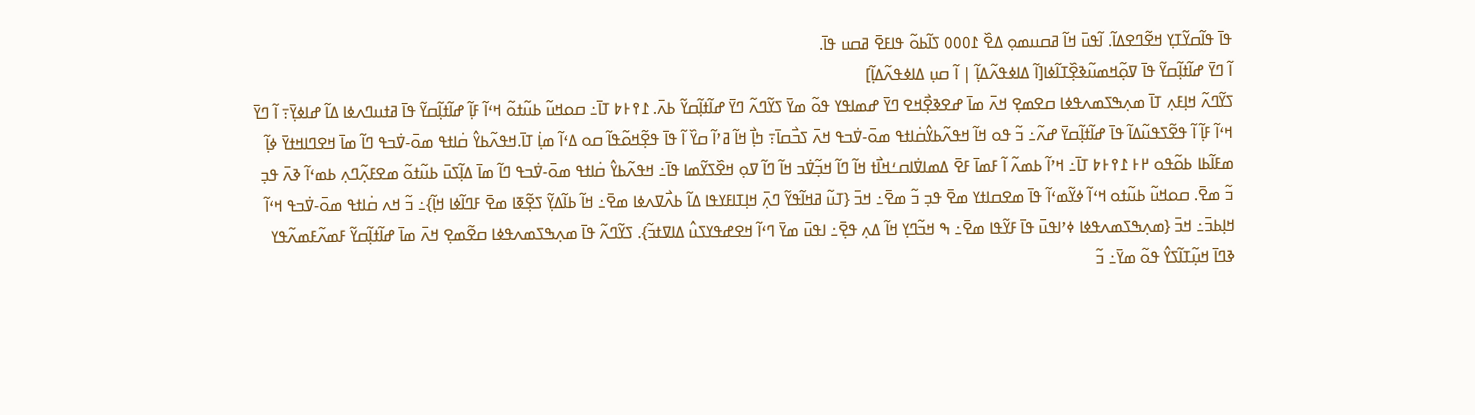ߟߊ߫ ߟߊ߬ߛߌ߬ߠߌ߲ ߞߐ߬ߣߐߡߊ߬. ߊ߬ߟߎ߫ ߞߊ߬ ߥߛߎߘߋ߲ ߡߐ߰ ߁߀߀߀ ߖߊ߬ߕߋ߬ ߟߊߓߐ߫ ߥߛߎ ߟߊ߫.
ߊ߬ ߣߌ߫ ߝߊ߬ߙߊ߲߬ߛߌ߬ ߟߊ߫ ߜߋ߲߬ߞߘߎ߬ߢߐ߲߰ߠߊ߬ߦߊ[ߊ߬ ߡߊߦߟߍ߬ߡߊ߲߬ | ߊ߬ ߛߎ߲ ߡߊߦߟߍ߬ߡߊ߲߬]
ߖߌ߬ߣߍ߬ ߞߊ߲ߓߍ߲ ߠߊ߫ ߘߍ߲ߒߖߘߍߟߦߊ ߛߐߘߐ߲ ߞߍ߫ ߘߊ߫ ߝߐߢߐ߲߯ߞߐ ߣߌ߫ ߝߘߊߟߌ ߟߋ߬ ߘߌ߫ ߖߌ߬ߣߍ߬ ߣߌ߫ ߝߊ߬ߙߊ߲߬ߛߌ߬ ߕߍ߫. ߁߉߅߈ ߠߊ߫߸ ߛߋߞߎ߬ ߕߎ߬ߙߋ߬ ߞߵߊ߬ ߓߊ߲߬ ߝߊ߬ߙߊ߲߬ߛߌ߬ ߟߊ߫ ߥߙߎߣߍߦߊ ߡߊ߬ ߝߊߦߌ߲߫߹ ߊ߬ ߣߌ߫ ߞߵߊ߬ ߓߊ߲߬ ߊ߬ ߟߐ߬ߖߟߎ߬ߡߊ߬ ߟߊ߫ ߝߊ߬ߙߊ߲߬ߛߌ߫ ߝߍ߬߸ ߏ߬ ߟߋ ߞߊ߬ ߞߟߍ߬ߕߌ߮ߛ߭ߊߙߟ ߘߋ߫-ߜ߭ߏߟ ߞߍ߫ ߖߏ߯ߛߊ߫߹ ߤߊ߲߯ ߞߊ߬ ߥߴߊ߬ ߛߌ߰ ߊ߬ ߟߊ߫ ߟߐ߲߬ߞߋ߬ߟߊ߬ ߛߋ ߡߵߊ߬ ߘߊ߲߭ ߠߊ߫.ߞߟߍ߬ߕߌ߮ ߛ߭ߊߙߟ ߘߋ߫-ߜ߭ߏߟ ߣߊ߬ ߘߊ߫ ߞߐߣߊߞߙߌ߫ ߦߊ߲߬ ߘߓߊ߬ߕߊ ߕߋ߬ߟߋ ߂߅ ߁߉߅߈ ߠߊ߫߸ ߞߴߊ߬ ߕߘߍ߬ ߊ߬ ߓߘߊ߫ ߓߐ߫ ߡߘߊߜ߭ߊߛߑߞߊ߯ߙ ߞߊ߬ ߣߊ߬ ߞߏ߲߬ߜ߭ߏ ߞߊ߬ ߣߊ߬ ߜߋ߲ ߞߐ߰ߖߌ߬ߘߊ ߟߊ߫߸ ߞߟߍ߬ߕߌ߮ ߛ߭ߊߙߟ ߘߋ߫-ߜ߭ߏߟ ߣߊ߬ ߘߊ߫ ߡߊ߲߬ߖߎ߫ ߕߎ߬ߙߋ߬ ߘߐߓߍ߲߬ߣߍ߲ ߕߘߵߊ߬ ߢߍ߫ ߟߏ߲ ߏ߬ ߘߐ߫. ߛߋߞߎ߬ ߕߎ߬ߙߋ ߞߵߊ߬ ߦߌ߬ߘߵߊ߬ ߟߊ߫ ߘߐߛߊߙߌ ߘߐ߫ ߟߏ߲ ߏ߬ ߘߐ߫߸ ߞߏ߫ {ߠߎ߬ ߥߞߊ߬ߟߌ߬ ߣߍ߲߫ ߞߊ߲ߠߊߓߌߟߊ ߡߊ߬ ߕߍ߯ߜߍߦߊ ߘߐ߫߸ ߞߊ߬ ߕߊ߬ߡߌ߲߬ ߖߐ߲߬ߧߊ ߘߐ߫ ߓߣߊ߬ߦߊ ߞߊ߲߬}߸ ߏ߬ ߞߍ ߛ߭ߊߙߟ ߘߋ߫-ߜ߭ߏߟ ߞߵߊ߬ ߞߊ߲ߕߏ߫߸ ߞߏ߫ {ߘߍ߲ߒߖߘߍߟߦߊ ߦߴߊߟߎ߫ ߟߊ߫ ߓߌ߬ߟߊ ߘߐ߫߸ ߒ ߞߏ߬ߣߌ߲ ߞߊ߬ ߡߍ߲ ߟߐ߲߫߸ ߊߟߎ߫ ߘߌ߫ ߣߵߊ߬ ߞߐߝߟߌߖߎ߮ ߡߊߜߙߏ߬}. ߖߌ߬ߣߍ߬ ߟߊ߫ ߘߍ߲ߒߖߘߍߟߦߊ ߛߐ߬ߘߐ߲ ߞߍ߫ ߘߊ߫ ߝߊ߬ߙߊ߲߬ߛߌ߬ ߓߘߍ߬ߓߘߍ߬ߟߌ ߢߣߊ߫ ߞߎ߲߬ߠߊ߬ߖߌ߮ ߟߋ߬ ߘߌ߫߸ ߏ߬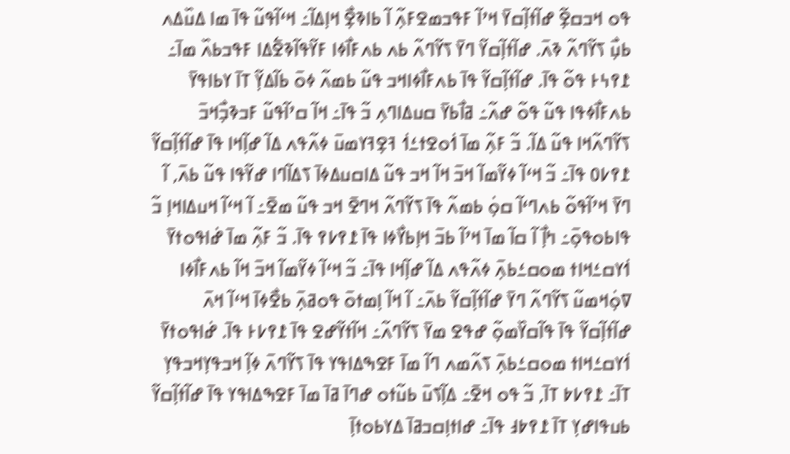ߟߋ ߞߏߛߐ߲߬ ߝߊ߬ߙߊ߲߬ߛߌ߫ ߞߴߊ߬ ߓߟߏߘߐߓߍ߲߬ ߊ߬ ߕߊߢߐ߲߯ ߞߊ߲ߡߊ߬߸ ߞߵߊ߬ߟߎ߬ ߟߊ߫ ߘߊ ߡߎ߰ߡߍ ߕߎ߲߯ ߖߌ߬ߣߍ߬ ߢߍ߫. ߝߊ߬ߙߊ߲߬ߛߌ߬ ߣߌ߫ ߖߌ߬ߣߍ߬ ߕߍ ߕߍߓߊ߯ߦߊ ߓߌ߬ߟߊ߬ߢߐ߱ߡߊ ߓߟߏߕߍ߰ ߘߊ߫߸ ߁߉߆߅ ߟߋ߬ ߟߊ߫. ߝߊ߬ߙߊ߲߬ߛߌ߬ ߟߊ߫ ߕߍߓߊ߯ߦߊߞߏ ߟߎ߬ ߕߘߍ߬ ߦߋ߫ ߕߊ߬ߡߌ߲߬ ߠߊ߫ ߌߕߊߟߌ߫ ߕߍߓߊ߯ߦߟߊ ߟߎ߬ ߟߋ߬ ߝߍ߬߸ ߥߊ߯ߕߌ߫ ߛߎߡߊߣߍ߲ ߏ߬ ߟߊ߫߸ ߞߊ߬ ߛߴߊ߬ߟߎ߬ ߓߏߢߏ߲߯ߞߏ߫ ߖߌ߬ߣߍ߬ߞߊ ߟߎ߬ ߡߊ߬. ߏ߬ ߓߍ߲߬ ߘߊ߫ ߗ߭ߋߐߙߑߗ߭ ߔߐ߲ߔߌߘߎ߫ ߦߍ߬ߟߍ ߡߊ߬ ߝߊ߲߬ߞߊ ߟߊ߫ ߝߊ߬ߙߊ߲߬ߛߌ߬ ߁߉߇߀ ߟߊ߫߸ ߏ߬ ߞߵߊ߬ ߦߌ߬ߘߊ߬ ߞߏ߫ ߞߊ߬ ߞߏ ߟߎ߬ ߡߊߛߎߡߦߊ߫ ߖߡߊ߬ߣߊ ߝߌ߬ߟߊ ߟߎ߬ ߕߍ߫, ߊ߬ ߣߌ߫ ߞߴߊ߬ߟߋ߬ ߕߍߣߵߊ߬ ߛߋ߲߭ ߕߘߍ߬ ߟߊ߫ ߖߌ߬ߣߍ߬ ߞߣߐ߫ ߞߏ ߟߎ߬ ߘߐ߫߸ ߊ߬ ߞߵߊ߬ ߞߎߡߊߞߊ߲ ߏ߬ ߟߊߕߋߟߋ߲߫߸ ߤߊ߲߯ ߊ߬ ߛߊ߬ ߘߊ߫ ߞߴߊ߬ ߕߏ߫ ߞߊ߲ߕߌ߯ߦߊ ߟߊ߫ ߁߉߇߉ ߟߊ߫. ߏ߬ ߓߍ߲߬ ߘߊ߫ ߝ߭ߊߟߋߙߌ߫ ߗ߭ߌߛߑߞߊߙ ߘߋߛߑߕߍ߲߫ ߦߍ߬ߟߍ ߡߊ߬ ߝߊ߲߬ߞߊ ߟߊ߫߸ ߏ߬ ߞߵߊ߬ ߦߌ߬ߘߊ߬ ߞߏ߫ ߞߊ߬ ߕߍߓߊ߯ߦߊ ߜߋ߲߭ߞߘߎ߬ ߖߌ߬ߣߍ߬ ߣߌ߫ ߝߊ߬ߙߊ߲߬ߛߌ߬ ߕߍ߫߸ ߊ߬ ߞߊ߬ ߊ߲ߘߙߋ߫ ߟߋߥߍ߲߫ ߕߐ߯ߦߊ߫ ߞߵߊ߬ ߞߍ߫ ߝߊ߬ߙߊ߲߬ߛߌ߬ ߟߊ߫ ߟߊ߬ߛߌ߰ߘߋ߲߬ ߝߟߐ ߘߌ߫ ߖߌ߬ߣߍ߬߸ ߞߊ߬ߙߌ߬ߝߐ ߟߊ߫ ߁߉߇߅ ߟߊ߫. ߝ߭ߊߟߋߙߌ߫ ߗ߭ߌߛߑߞߊߙ ߘߋߛߑߕߍ߲߫ ߖߍ߬ߘߍ ߣߊ߬ ߘߊ߫ ߓߐߒߡߊߟߌ ߟߊ߫ ߖߌ߬ߣߍ߫ ߦߊ߲߬ ߞߏߟߌ߲ߞߏߟߌ߲ ߠߊ߫߸ ߁߉߇߈ ߠߊ߫, ߏ߬ ߟߋ ߞߐ߫߸ ߡߊ߲߬ߖߎ߫ ߕߎ߬ߙߋ ߝߣߊ߫ ߥߊ߫ ߘߊ߫ ߓߐߒߡߊߟߌ ߟߊ߫ ߝߊ߬ߙߊ߲߬ߛߌ߬ ߕߎߟߊߝߌ߲ ߠߊ߫ ߁߉߈߃ ߟߊ߫߸ ߝߊߙߊ߲ߛߏߥߊ߫ ߡߌߕߋߙߊ߲߫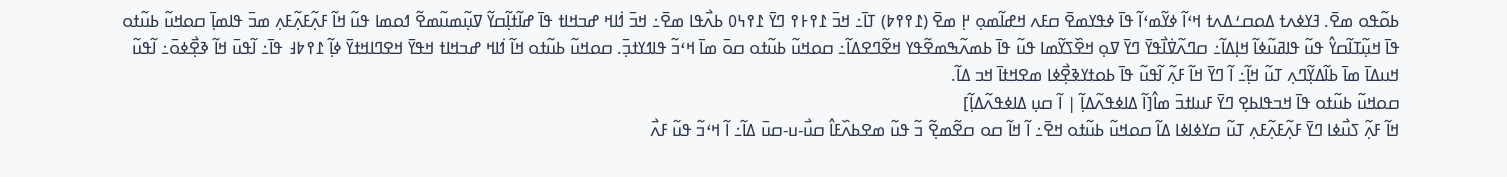ߕߋ߬ߟߋ ߘߐ߫. ߔߌߦߍߙ ߡߋߛߑߡߍߙ ߞߵߊ߬ ߦߌ߬ߘߵߊ߬ ߟߊ߫ ߦߟߌߘߐ߫ ߛߓߍ ߞߝߊ߬ߘߋ߲ ߂߲ ߘߐ߫ (߁߉߉߈) ߠߊ߫߸ ߞߏ߫ ߁߉߅߉ ߣߌ߫ ߁߉߆߀ ߕߍ߯ߟߊ ߘߐ߫߸ ߞߏ߫ ߗ߭ߊߞ ߝߏߞߊߙ ߟߊ߫ ߝߊ߬ߙߊ߲߬ߛߌ߬ ߜߎ߲߬ߘߎ߬ߘߐ߬ ߗߋߘߊ ߟߎ߬ ߞߊ߬ ߓߍ߲߬ߓߍ߲߬ߓߍ߲ ߘߏ߫ ߟߊߘߊ߲߫ ߛߋߞߎ߬ ߕߎ߬ߙߋ ߟߊ߫ ߞߎ߲߬ߠߊ߬ߛߌ߮ ߟߎ߬ ߟߊߥߎ߬ߦߊ߬ ߞߊ߲ߡߊ߬߸ ߛߣߍ߬ߜ߭ߊ߯ߟߌ߫ ߣߌ߫ ߜߋ߲ ߞߐ߰ߖߌ߬ߘߊ ߟߎ߬ ߟߊ߫ ߕߘߍ߬ߒߘߐ߬ߟߌ ߞߐ߬ߣߐߡߊ߬߸ ߛߋߞߎ߬ ߕߎ߬ߙߋ ߛߋ߫ ߘߊ߫ ߞߵߏ߬ ߟߊߗߌߙߏ߲߫. ߛߋߞߎ߬ ߕߎ߬ߙߋ ߞߊ߬ ߗ߭ߊߞ ߝߏߞߊߙ ߞߟߌ߫ ߞߐߣߊߞߙߌ߫ ߦߊ߲߬ ߁߉߈߃ ߟߊ߫߸ ߊ߬ߟߎ߫ ߞߊ߬ ߢߐ߲߯ߦߋ߫߸ ߊ߬ߟߎ߬ ߞߎߡߊ߫ ߘߊ߫ ߕߊ߬ߡߌ߲߬ߣߍ߲ ߠߎ߬ ߞߊ߲߬߸ ߊ߬ ߣߌ߫ ߞߊ߬ ߓߍ߲߬ ߊ߬ߟߎ߬ ߟߊ߫ ߕߋߙߌߢߐ߲߯ߦߊ ߘߐߞߙߊ߫ ߞߏ ߡߊ߬.
ߛߋߞߎ߬ ߕߎ߬ߙߋ ߟߊ߫ ߞߏߟߊߕߐ߲ ߣߌ߫ ߓߎߊߙߏ߫ ߘߊ߮[ߊ߬ ߡߊߦߟߍ߬ߡߊ߲߬ | ߊ߬ ߛߎ߲ ߡߊߦߟߍ߬ߡߊ߲߬]
ߞߊ߬ ߓߍ߲߬ ߖߎ߯ߦߊ ߣߌ߫ ߓߍ߲߬ߓߍ߲߬ߓߍ߲ ߠߎ߬ ߛߌߦߊߦߊ ߡߊ߬ ߛߋߞߎ߬ ߕߎ߬ߙߋ ߞߐ߫߸ ߊ߬ ߞߊ߬ ߛߋ ߛߐ߬ߘߐ߲߬ ߏ߬ ߟߎ߬ ߘߐߕߍ߰ߓߊ߮ ߛߎ߯-ߎ-ߛߎ߫ ߡߊ߬߸ ߊ߬ ߞߵߏ߬ ߟߎ߬ ߓߍ߯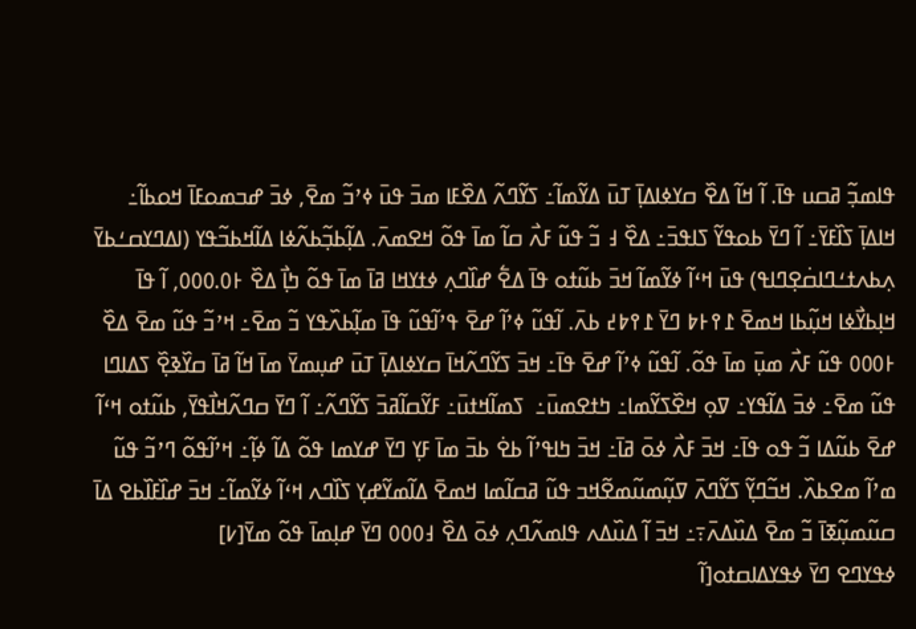ߟߊߘߏ߲߬ ߥߛߎ ߟߊ߫. ߊ߬ ߞߊ߬ ߡߐ߰ ߛߌߦߊߡߊ߲߫ ߠߎ߫ ߡߌ߬ߘߊ߬߸ ߖߌ߬ߣߍ߬ ߡߐ߰ߓߊ ߘߏ߫ ߟߎ߫ ߦߴߏ߬ ߘߐ߫, ߦߏ߫ ߝߏߘߋߓߊ߫ ߞߋߕߊ߬߸ ߞߊߡߊ߲߫ ߖߊ߰ߓߌ߫߸ ߊ߬ ߣߌ߫ ߕߋߟߌ߬ ߖߊߟߏ߫߸ ߡߐ߰ ߃ ߏ߬ ߟߎ߬ ߓߍ߯ ߛߊ߬ ߘߊ߫ ߟߋ߬ ߞߐߘߍ߫. ߡߊ߲߬ߕߏ߲߬ߕߍ߬ߦߊ ߡߊ߬ߞߕߏ߬ߟߌ (ߊߡߣߌߛߑߕߌ߫ ߍ߲ߕߍߙߑߣߊߛ߭ߐ߲ߣߊߟ) ߟߎ߫ ߞߵߊ߬ ߦߌ߬ߘߊ߬ ߞߏ߫ ߕߎ߬ߙߋ ߟߊ߫ ߡߐ߱ ߝߊ߰ߣߍ߲ ߦߙߌߞߊ ߥߊ߫ ߘߊ߫ ߟߋ߬ ߤߊ߲߯ ߡߐ߰ ߅߀.߀߀߀, ߊ߬ ߟߊ߫ ߞߊ߲ߕߌ߯ߦߊ ߞߎ߲߬ߕߊ ߞߘߐ߫ ߁߉߅߈ ߣߌ߫ ߁߉߈߄ ߕߍ߫. ߊ߬ߟߎ߬ ߦߴߊ߬ ߝߐ߫ ߟߴߊ߬ߟߎ߬ ߟߊ߫ ߘߊ߲߬ߕߍ߰ߟߌ ߏ߬ ߘߐ߫߸ ߞߴߏ߬ ߟߎ߬ ߘߐ߫ ߡߐ߰ ߅߀߀߀ ߟߎ߬ ߓߍ߯ ߘߎ߲߫ ߘߊ߫ ߟߋ߬. ߊ߬ߟߎ߬ ߦߴߊ߬ ߝߐ߫ ߟߊ߫߸ ߞߏ߫ ߖߌ߬ߣߍ߬ߞߊ߫ ߛߌߦߊߡߊ߲߫ ߠߎ߫ ߝߎ߲ߘߌ߫ ߘߊ߫ ߞߊ߬ ߥߊ߫ ߛߌ߰ߢߐ߲߰ ߖߡߊߣߊ ߟߎ߬ ߘߐ߫߸ ߦߏ߫ ߡߊ߬ߟߌ߸ ߜߋ߲ ߞߐ߰ߖߌ߬ߘߊ߸ ߤߙߐߘߎ߫߸  ߖߘߊ߬ߞߙߎ߫߸ ߓߌ߬ߛߊ߬ߥߏ߫ ߖߌ߬ߣߍ߬߸ ߊ߬ ߣߌ߫ ߛߣߍ߬ߞߊ߯ߟߌ߫, ߕߎ߬ߙߋ ߞߵߊ߬ ߝߐ߫ ߕߎ߬ߡߊ ߏ߬ ߟߋ ߟߊ߫߸ ߞߏ߫ ߓߍ߯ ߦߋ߫ ߥߊ߫߸ ߞߏ߫ ߤߊߟߴߊ߬ ߕߐ߭ ߕߏ߫ ߘߊ߫ ߓߌ߲ ߣߌ߫ ߝߌߘߊ ߟߋ߬ ߡߊ߬ ߦߊ߲߬߸ ߞߴߊ߬ߟߋ߬ ߣߴߏ߬ ߟߎ߬ ߘߴߊ߬ ߘߐߕߍ߰. ߞߏ߬ߣߌ߲߬ ߖߌ߬ߣߍ߫ ߜߎ߲߬ߘߎ߬ߘߐ߬ߞߏ ߟߎ߬ ߥߛߊ߬ߘߊ ߞߘߐ߫ ߡߊ߬ߘߌ߬ߝߌ߲ ߖߊ߰ߣߍ ߞߵߊ߬ ߦߌ߬ߘߊ߬߸ ߞߏ߫ ߝߊ߰ߓߊ߰ߕߐ ߡߊ߫ ߛߎ߬ߘߎ߲߬ߧߊ߫ ߏ߬ ߘߐ߫ ߡߎ߰ߡߍ߫߹߸ ߞߏ߫ ߊ߬ ߡߎ߰ߡߍ ߟߊߘߍ߬ߣߍ߲ ߦߋ߫ ߡߐ߰ ߃߀߀߀ ߣߌ߫ ߝߊ߲ߘߊ߫ ߟߋ߬ ߘߌ߫[߇]
ߦߟߌߣߐ ߣߌ߫ ߦߟߌߡߊߛߙߋ[ߊ߬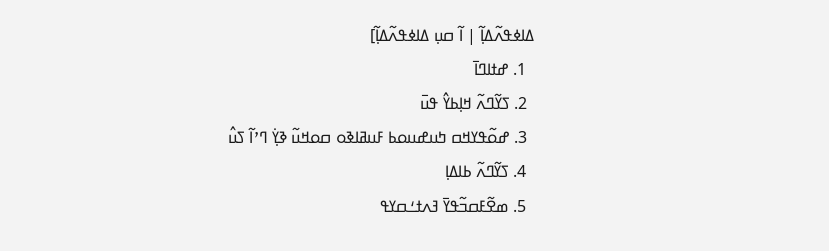ߡߊߦߟߍ߬ߡߊ߲߬ | ߊ߬ ߛߎ߲ ߡߊߦߟߍ߬ߡߊ߲߬]
  1. ߝߙߊߣߊ߫
  2. ߖߌ߬ߣߍ߬ ߞߊ߲ߕߌ߮ ߟߎ߫
  3. ߝߋ߬ߟߌߞߛ ߤߎߝߎߋߕ ߓߎߥߊߢߋ ߛߋߞߎ߬ ߢߌ߲߭ ߣߴߊ߬ ߖߎ߮
  4. ߖߌ߬ߣߍ߬ ߕߊߡߊ߲
  5. ߘߐ߬ߓߛߏ߬ߟߌ߫ ߔߍߙߑߛߌߟ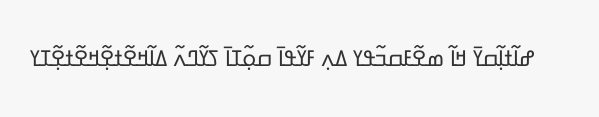ߝߊ߬ߙߊ߲߬ߛߌ߫ ߞߊ߬ ߘߐ߬ߓߛߏ߬ߟߌ ߡߍ߲ ߓߌ߬ߟߊ߫ ߛߋ߲߬ߠߊ߫ ߖߌ߬ߣߍ߬ ߡߊ߬ߞߐ߬ߙߐ߲߬ߞߐ߬ߙߐ߲߬ߠߌ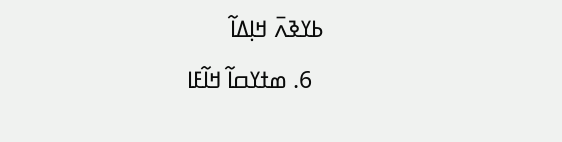ߕߌߢߍ߫ ߞߊ߲ߡߊ߬
  6. ߘߙߌߛߊ߬ ߞߊ߬ߓߊ